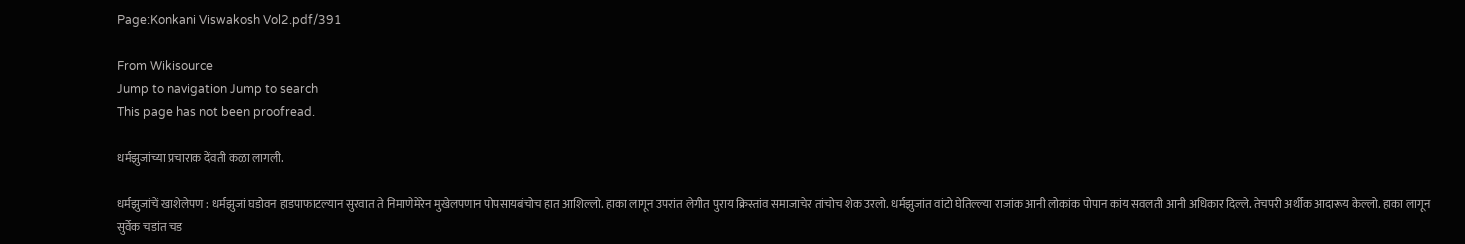Page:Konkani Viswakosh Vol2.pdf/391

From Wikisource
Jump to navigation Jump to search
This page has not been proofread.

धर्मझुजांच्या प्रचाराक देंवती कळा लागली.

धर्मझुजांचें खाशेलेपण : धर्मझुजां घडोवन हाडपाफाटल्यान सुरवात ते निमाणेमेरेन मुखेलपणान पोपसायबंचोच हात आशिल्लो. हाका लागून उपरांत लेगीत पुराय क्रिस्तांव समाजाचेर तांचोच शेक उरलो. धर्मझुजांत वांटो घेतिल्ल्या राजांक आनी लोकांक पोपान कांय सवलती आनी अधिकार दिल्ले. तेचपरी अर्थीक आदारूय केल्लो. हाका लागून सुर्वेक चडांत चड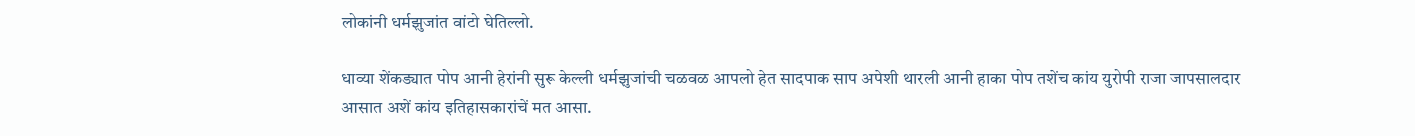लोकांनी धर्मझुजांत वांटो घेतिल्लो.

धाव्या शेंकड्यात पोप आनी हेरांनी सुरू केल्ली धर्मझुजांची चळवळ आपलो हेत सादपाक साप अपेशी थारली आनी हाका पोप तशेंच कांय युरोपी राजा जापसालदार आसात अशें कांय इतिहासकारांचें मत आसा.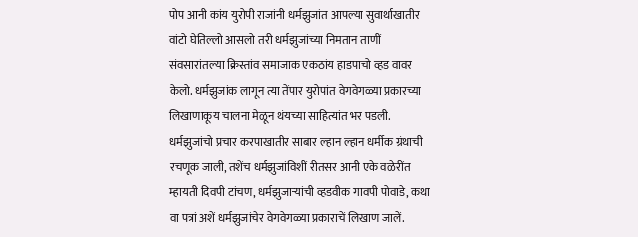पोप आनी कांय युरोपी राजांनी धर्मझुजांत आपल्या सुवार्थाखातीर वांटो घेतिल्लो आसलो तरी धर्मझुजांच्या निमतान ताणीं संवसारांतल्या क्रिस्तांव समाजाक एकठांय हाडपाचो व्हड वावर केलो. धर्मझुजांक लागून त्या तेंपार युरोपांत वेगवेगळ्या प्रकारच्या लिखाणाकूय चालना मेळून थंयच्या साहित्यांत भर पडली. धर्मझुजांचो प्रचार करपाखातीर साबार ल्हान ल्हान धर्मीक ग्रंथाची रचणूक जाली, तशेंच धर्मझुजांविशीं रीतसर आनी एके वळेरींत म्हायती दिवपी टांचण, धर्मझुजाऱ्यांची व्हडवीक गावपी पोवाडे, कथा वा पत्रां अशें धर्मझुजांचेर वेगवेगळ्या प्रकाराचें लिखाण जालें.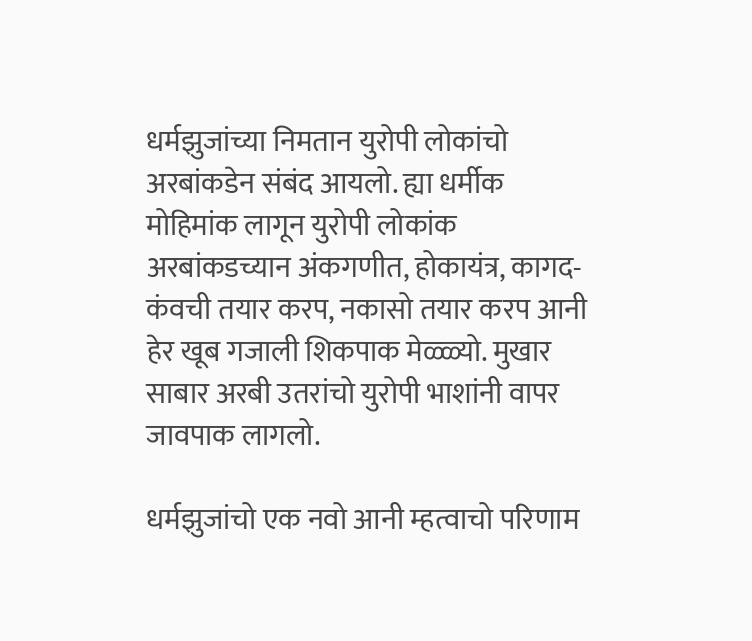धर्मझुजांच्या निमतान युरोपी लोकांचो अरबांकडेन संबंद आयलो. ह्या धर्मीक मोहिमांक लागून युरोपी लोकांक अरबांकडच्यान अंकगणीत, होकायंत्र, कागद-कंवची तयार करप, नकासो तयार करप आनी हेर खूब गजाली शिकपाक मेळ्ळ्यो. मुखार साबार अरबी उतरांचो युरोपी भाशांनी वापर जावपाक लागलो.

धर्मझुजांचो एक नवो आनी म्हत्वाचो परिणाम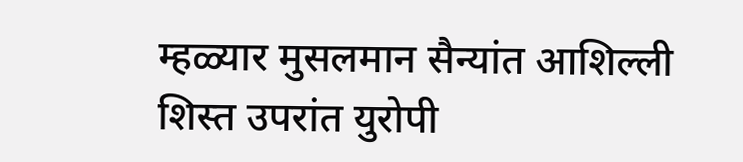म्हळ्यार मुसलमान सैन्यांत आशिल्ली शिस्त उपरांत युरोपी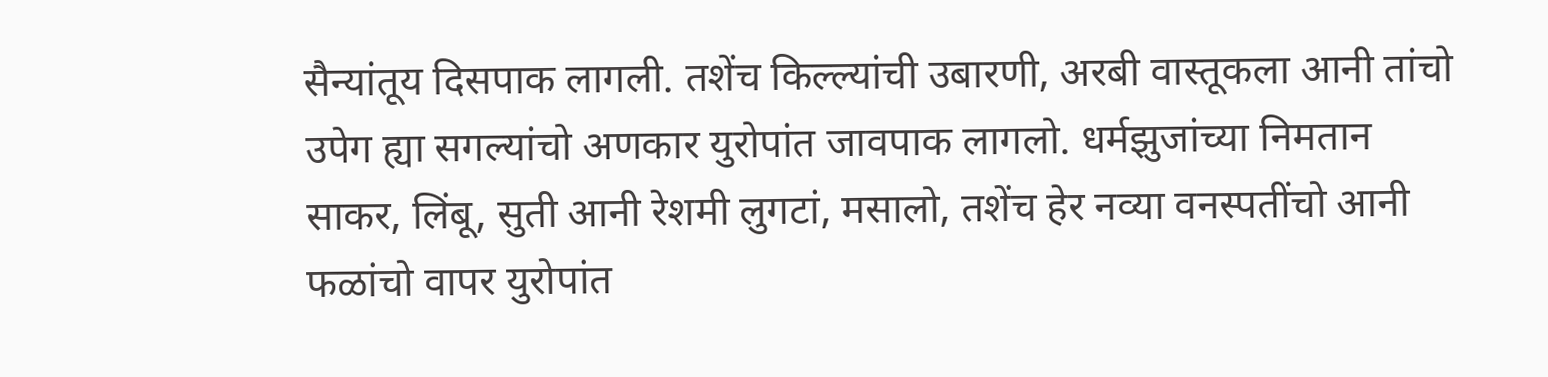सैन्यांतूय दिसपाक लागली. तशेंच किल्ल्यांची उबारणी, अरबी वास्तूकला आनी तांचो उपेग ह्या सगल्यांचो अणकार युरोपांत जावपाक लागलो. धर्मझुजांच्या निमतान साकर, लिंबू, सुती आनी रेशमी लुगटां, मसालो, तशेंच हेर नव्या वनस्पतींचो आनी फळांचो वापर युरोपांत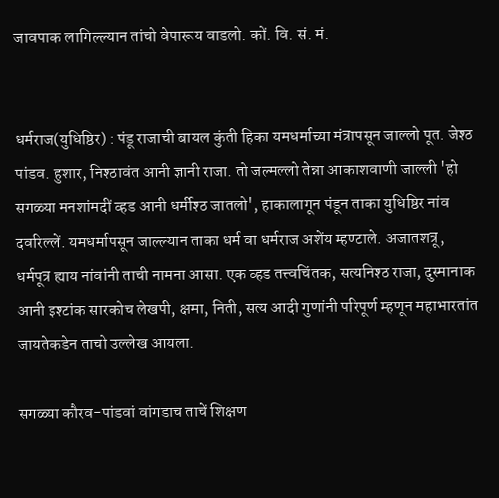जावपाक लागिल्ल्यान तांचो वेपारूय वाडलो. कों. वि. सं. मं.


धर्मराज(युधिष्ठिर) : पंडू राजाची बायल कुंती हिका यमधर्माच्या मंत्रापसून जाल्लो पूत. जेश्ठ पांडव. हुशार, निश्ठावंत आनी ज्ञानी राजा. तो जल्मल्लो तेन्ना आकाशवाणी जाल्ली 'हो सगळ्या मनशांमदीं व्हड आनी धर्मीश्ठ जातलो', हाकालागून पंडून ताका युधिष्ठिर नांव दवरिल्लें. यमधर्मापसून जाल्ल्यान ताका धर्म वा धर्मराज अशेंय म्हण्टाले. अजातशत्रू, धर्मपूत्र ह्याय नांवांनी ताची नामना आसा. एक व्हड तत्त्वचिंतक, सत्यनिश्ठ राजा, दुस्मानाक आनी इश्टांक सारकोच लेखपी, क्षमा, निती, सत्य आदी गुणांनी परिपूर्ण म्हणून महाभारतांत जायतेकडेन ताचो उल्लेख आयला.

सगळ्या कौरव-पांडवां वांगडाच ताचें शिक्षण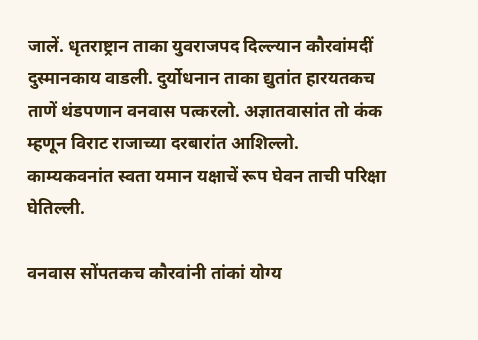जालें. धृतराष्ट्रान ताका युवराजपद दिल्ल्यान कौरवांमदीं दुस्मानकाय वाडली. दुर्योधनान ताका द्युतांत हारयतकच ताणें थंडपणान वनवास पत्करलो. अज्ञातवासांत तो कंक म्हणून विराट राजाच्या दरबारांत आशिल्लो. काम्यकवनांत स्वता यमान यक्षाचें रूप घेवन ताची परिक्षा घेतिल्ली.

वनवास सोंपतकच कौरवांनी तांकां योग्य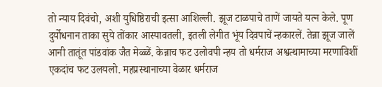तो न्याय दिवंचो, अशी युधिष्ठिराची इत्सा आशिल्ली. झूज टाळपाचे ताणें जायते यत्न केले. पूण दुर्योधनान ताका सुये तोंकार आस्पावतली, इतली लेगीत भूंय दिवपाचें न्हकारलें. तेन्ना झूज जालें आनी तातूंत पांडवांक जैत मेळ्ळें. केन्नाच फट उलोवपी न्हय तो धर्मराज अश्वत्थामाच्या मरणाविशीं एकदांच फट उलयलो. महप्रस्थानाच्या वेळार धर्मराज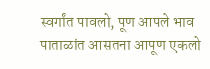स्वर्गांत पावलो, पूण आपले भाव पाताळांत आसतना आपूण एकलो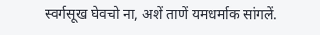स्वर्गसूख घेवचो ना, अशें ताणें यमधर्माक सांगलें.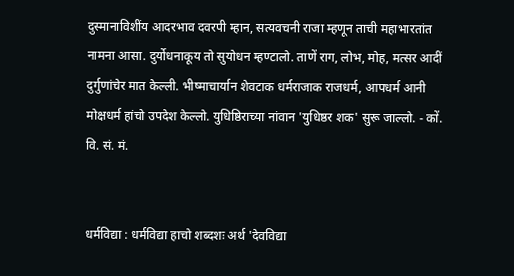दुस्मानाविशींय आदरभाव दवरपी म्हान, सत्यवचनी राजा म्हणून ताची महाभारतांत नामना आसा. दुर्योधनाकूय तो सुयोधन म्हण्टालो. ताणें राग, लोभ, मोह, मत्सर आदीं दुर्गुणांचेर मात केल्ली. भीष्माचार्यान शेवटाक धर्मराजाक राजधर्म, आपधर्म आनी मोक्षधर्म हांचो उपदेश केल्लो. युधिष्ठिराच्या नांवान 'युधिष्ठर शक' सुरू जाल्लो. - कों. वि. सं. मं.


धर्मविद्या : धर्मविद्या हाचो शब्दशः अर्थ 'देवविद्या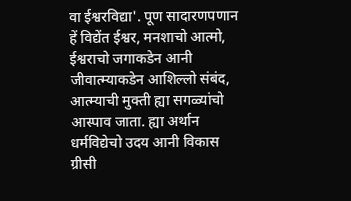वा ईश्वरविद्या'. पूण सादारणपणान हें विद्येंत ईश्वर, मनशाचो आत्मो, ईश्वराचो जगाकडेन आनी जीवात्म्याकडेन आशिल्लो संबंद, आत्म्याची मुक्ती ह्या सगळ्यांचो आस्पाव जाता. ह्या अर्थान धर्मविद्येचो उदय आनी विकास ग्रीसी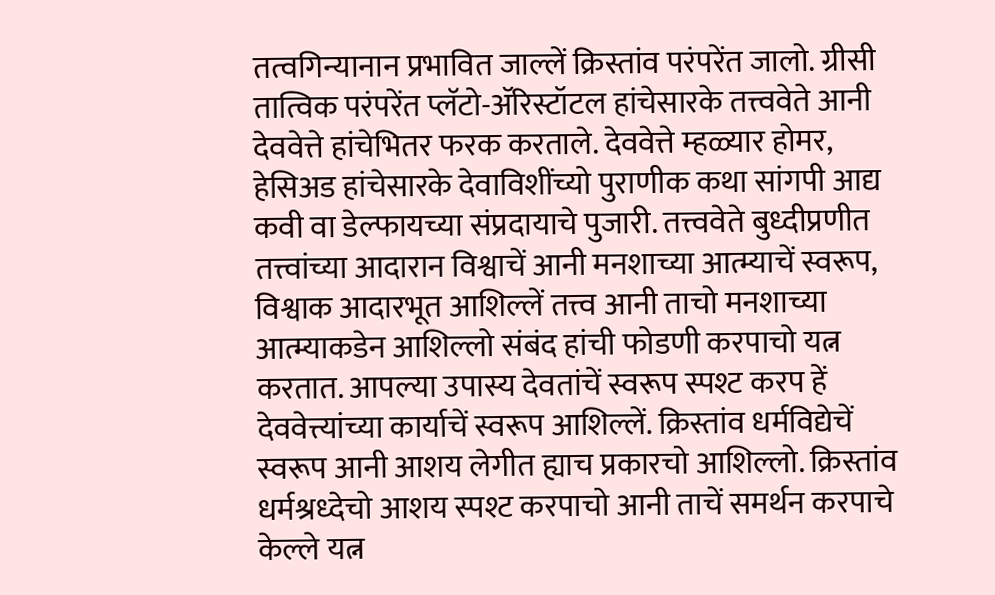तत्वगिन्यानान प्रभावित जाल्लें क्रिस्तांव परंपरेंत जालो. ग्रीसी तात्विक परंपरेंत प्लॅटो-ॲरिस्टॉटल हांचेसारके तत्त्ववेते आनी देववेत्ते हांचेभितर फरक करताले. देववेत्ते म्हळ्यार होमर, हेसिअड हांचेसारके देवाविशींच्यो पुराणीक कथा सांगपी आद्य कवी वा डेल्फायच्या संप्रदायाचे पुजारी. तत्त्ववेते बुध्दीप्रणीत तत्त्वांच्या आदारान विश्वाचें आनी मनशाच्या आत्म्याचें स्वरूप, विश्वाक आदारभूत आशिल्लें तत्त्व आनी ताचो मनशाच्या आत्म्याकडेन आशिल्लो संबंद हांची फोडणी करपाचो यत्न करतात. आपल्या उपास्य देवतांचें स्वरूप स्पश्ट करप हें देववेत्त्यांच्या कार्याचें स्वरूप आशिल्लें. क्रिस्तांव धर्मविद्येचें स्वरूप आनी आशय लेगीत ह्याच प्रकारचो आशिल्लो. क्रिस्तांव धर्मश्रध्देचो आशय स्पश्ट करपाचो आनी ताचें समर्थन करपाचे केल्ले यत्न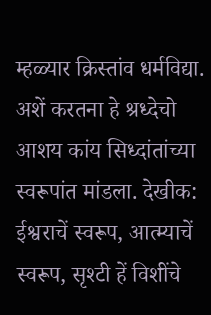म्हळ्यार क्रिस्तांव धर्मविद्या. अशें करतना हे श्रध्देचो आशय कांय सिध्दांतांच्या स्वरूपांत मांडला. देखीक: ईश्वराचें स्वरूप, आत्म्याचें स्वरूप, सृश्टी हें विशींचे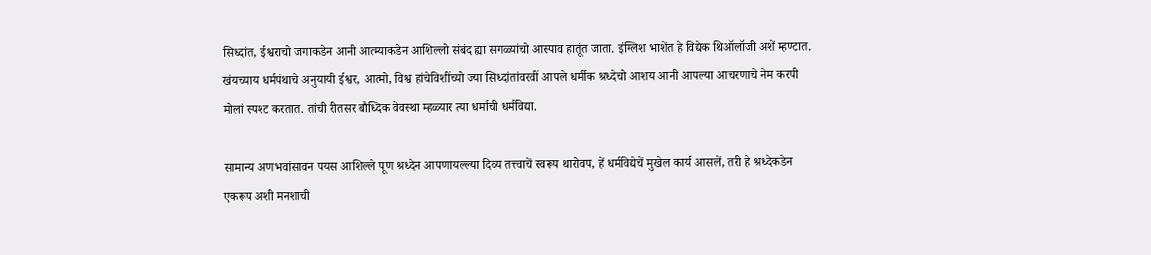सिध्दांत, ईश्वराचो जगाकडेन आनी आत्म्याकडेन आशिल्लो संबंद ह्या सगळ्यांचो आस्पाव हातूंत जाता. इंग्लिश भाशेंत हे विद्येक थिऑलॉजी अशें म्हण्टात. खंयच्याय धर्मपंथाचे अनुयायी ईश्वर, आत्मो, विश्व हांचेविशींच्यो ज्या सिध्दांतांवरवीं आपले धर्मीक श्रध्देचो आशय आनी आपल्या आचरणाचे नेम करपी मोलां स्पश्ट करतात. तांची रीतसर बौध्दिक वेवस्था म्हळ्यार त्या धर्माची धर्मविद्या.

सामान्य अणभवांसावन पयस आशिल्ले पूण श्रध्देन आपणायल्ल्या दिव्य तत्त्वाचें स्वरूप थारोवप, हें धर्मविद्येचें मुखेल कार्य आसलें, तरी हे श्रध्देकडेन एकरूप अशी मनशाची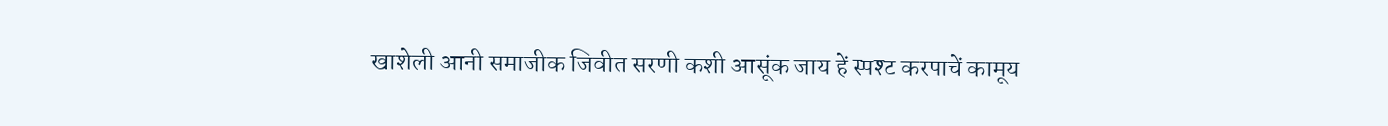खाशेली आनी समाजीक जिवीत सरणी कशी आसूंक जाय हें स्पश्ट करपाचें कामूय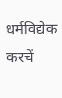धर्मविद्येक करचें